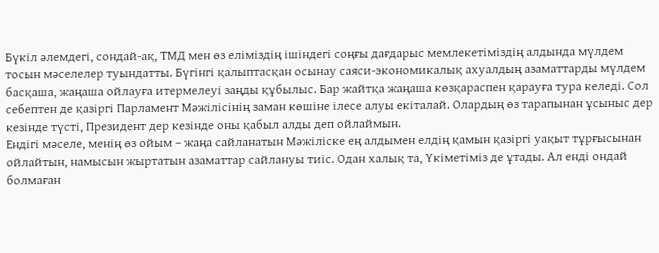Бүкіл әлемдегі, сондай-ақ, ТМД мен өз еліміздің ішіндегі соңғы дағдарыс мемлекетіміздің алдында мүлдем тосын мәселелер туындатты. Бүгінгі қалыптасқан осынау саяси-экономикалық ахуалдың азаматтарды мүлдем басқаша, жаңаша ойлауға итермелеуі заңды құбылыс. Бар жайтқа жаңаша көзқараспен қарауға тура келеді. Сол себептен де қазіргі Парламент Мәжілісінің заман көшіне ілесе алуы екіталай. Олардың өз тарапынан ұсыныс дер кезінде түсті, Президент дер кезінде оны қабыл алды деп ойлаймын.
Ендігі мәселе, менің өз ойым – жаңа сайланатын Мәжіліске ең алдымен елдің қамын қазіргі уақыт тұрғысынан ойлайтын, намысын жыртатын азаматтар сайлануы тиіс. Одан халық та, Үкіметіміз де ұтады. Ал енді ондай болмаған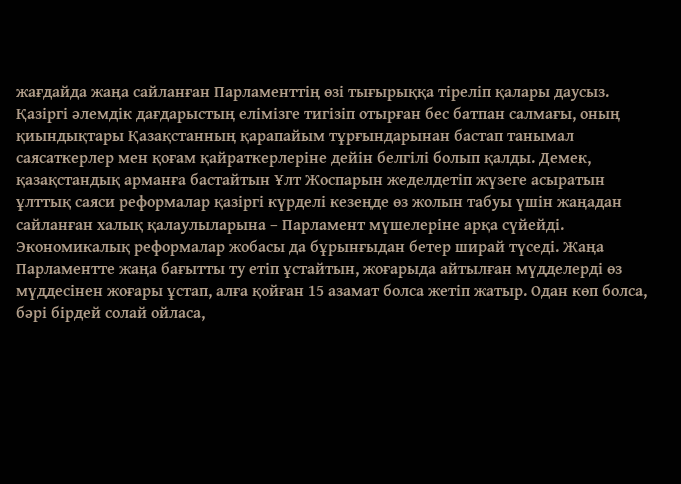жағдайда жаңа сайланған Парламенттің өзі тығырыққа тіреліп қалары даусыз.
Қазіргі әлемдік дағдарыстың елімізге тигізіп отырған бес батпан салмағы, оның қиындықтары Қазақстанның қарапайым тұрғындарынан бастап танымал саясаткерлер мен қоғам қайраткерлеріне дейін белгілі болып қалды. Демек, қазақстандық арманға бастайтын Ұлт Жоспарын жеделдетіп жүзеге асыратын ұлттық саяси реформалар қазіргі күрделі кезеңде өз жолын табуы үшін жаңадан сайланған халық қалаулыларына – Парламент мүшелеріне арқа сүйейді. Экономикалық реформалар жобасы да бұрынғыдан бетер ширай түседі. Жаңа Парламентте жаңа бағытты ту етіп ұстайтын, жоғарыда айтылған мүдделерді өз мүддесінен жоғары ұстап, алға қойған 15 азамат болса жетіп жатыр. Одан көп болса, бәрі бірдей солай ойласа,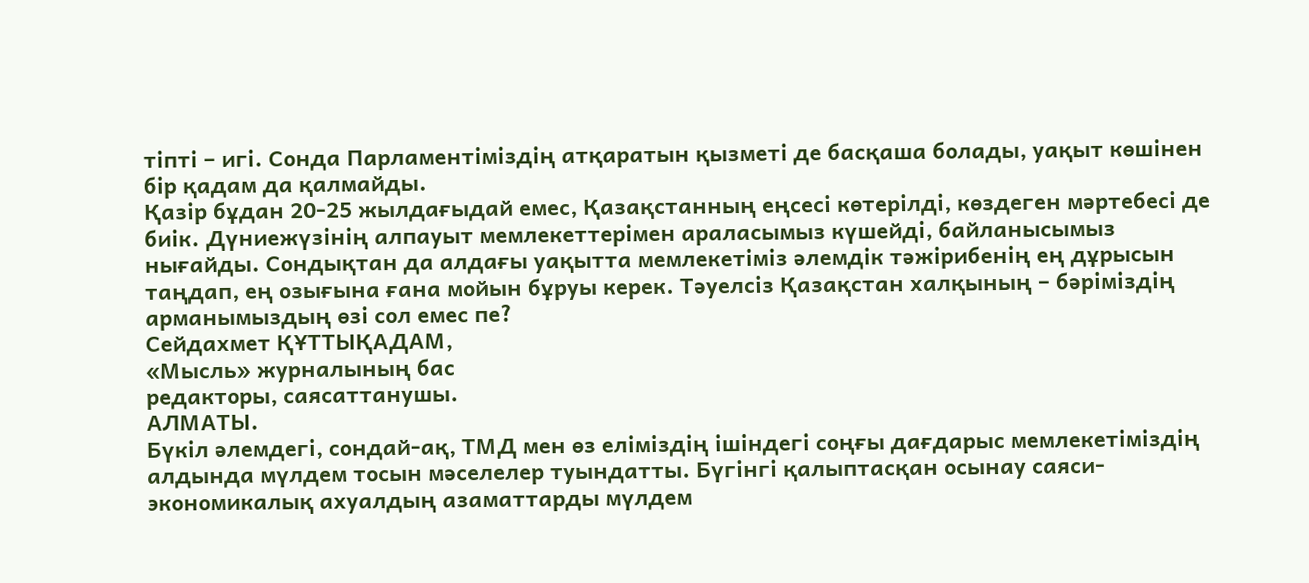тіпті – игі. Сонда Парламентіміздің атқаратын қызметі де басқаша болады, уақыт көшінен бір қадам да қалмайды.
Қазір бұдан 20-25 жылдағыдай емес, Қазақстанның еңсесі көтерілді, көздеген мәртебесі де биік. Дүниежүзінің алпауыт мемлекеттерімен араласымыз күшейді, байланысымыз нығайды. Сондықтан да алдағы уақытта мемлекетіміз әлемдік тәжірибенің ең дұрысын таңдап, ең озығына ғана мойын бұруы керек. Тәуелсіз Қазақстан халқының – бәріміздің арманымыздың өзі сол емес пе?
Сейдахмет ҚҰТТЫҚАДАМ,
«Мысль» журналының бас
редакторы, саясаттанушы.
АЛМАТЫ.
Бүкіл әлемдегі, сондай-ақ, ТМД мен өз еліміздің ішіндегі соңғы дағдарыс мемлекетіміздің алдында мүлдем тосын мәселелер туындатты. Бүгінгі қалыптасқан осынау саяси-экономикалық ахуалдың азаматтарды мүлдем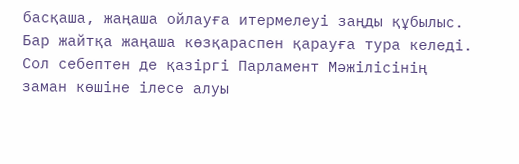басқаша, жаңаша ойлауға итермелеуі заңды құбылыс. Бар жайтқа жаңаша көзқараспен қарауға тура келеді. Сол себептен де қазіргі Парламент Мәжілісінің заман көшіне ілесе алуы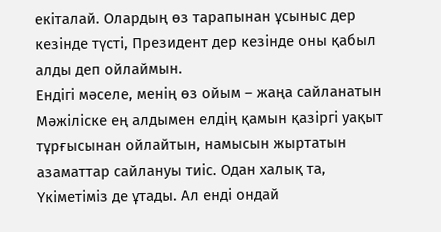екіталай. Олардың өз тарапынан ұсыныс дер кезінде түсті, Президент дер кезінде оны қабыл алды деп ойлаймын.
Ендігі мәселе, менің өз ойым – жаңа сайланатын Мәжіліске ең алдымен елдің қамын қазіргі уақыт тұрғысынан ойлайтын, намысын жыртатын азаматтар сайлануы тиіс. Одан халық та, Үкіметіміз де ұтады. Ал енді ондай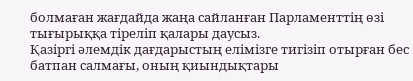болмаған жағдайда жаңа сайланған Парламенттің өзі тығырыққа тіреліп қалары даусыз.
Қазіргі әлемдік дағдарыстың елімізге тигізіп отырған бес батпан салмағы, оның қиындықтары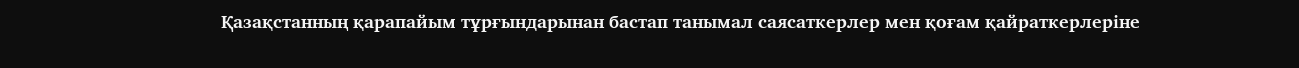Қазақстанның қарапайым тұрғындарынан бастап танымал саясаткерлер мен қоғам қайраткерлеріне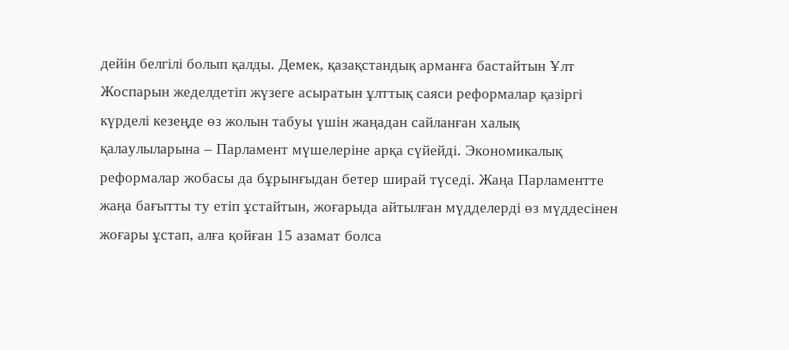дейін белгілі болып қалды. Демек, қазақстандық арманға бастайтын Ұлт Жоспарын жеделдетіп жүзеге асыратын ұлттық саяси реформалар қазіргі күрделі кезеңде өз жолын табуы үшін жаңадан сайланған халық қалаулыларына – Парламент мүшелеріне арқа сүйейді. Экономикалық реформалар жобасы да бұрынғыдан бетер ширай түседі. Жаңа Парламентте жаңа бағытты ту етіп ұстайтын, жоғарыда айтылған мүдделерді өз мүддесінен жоғары ұстап, алға қойған 15 азамат болса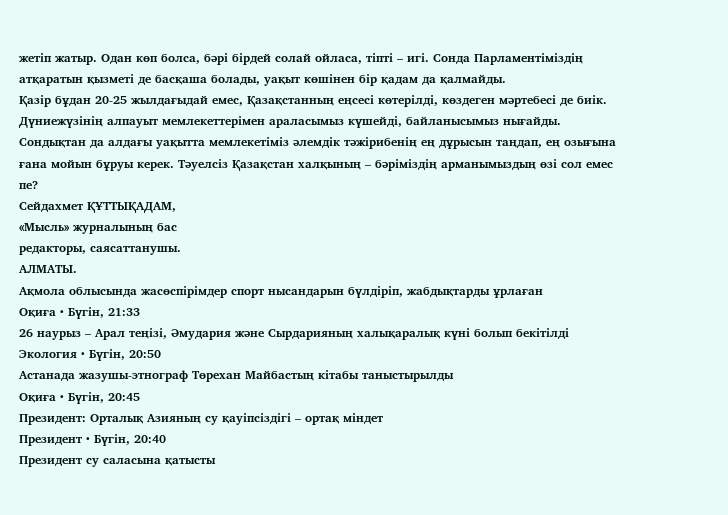жетіп жатыр. Одан көп болса, бәрі бірдей солай ойласа, тіпті – игі. Сонда Парламентіміздің атқаратын қызметі де басқаша болады, уақыт көшінен бір қадам да қалмайды.
Қазір бұдан 20-25 жылдағыдай емес, Қазақстанның еңсесі көтерілді, көздеген мәртебесі де биік. Дүниежүзінің алпауыт мемлекеттерімен араласымыз күшейді, байланысымыз нығайды. Сондықтан да алдағы уақытта мемлекетіміз әлемдік тәжірибенің ең дұрысын таңдап, ең озығына ғана мойын бұруы керек. Тәуелсіз Қазақстан халқының – бәріміздің арманымыздың өзі сол емес пе?
Сейдахмет ҚҰТТЫҚАДАМ,
«Мысль» журналының бас
редакторы, саясаттанушы.
АЛМАТЫ.
Ақмола облысында жасөспірімдер спорт нысандарын бүлдіріп, жабдықтарды ұрлаған
Оқиға • Бүгін, 21:33
26 наурыз – Арал теңізі, Әмудария және Сырдарияның халықаралық күні болып бекітілді
Экология • Бүгін, 20:50
Астанада жазушы-этнограф Төрехан Майбастың кітабы таныстырылды
Оқиға • Бүгін, 20:45
Президент: Орталық Азияның су қауіпсіздігі – ортақ міндет
Президент • Бүгін, 20:40
Президент су саласына қатысты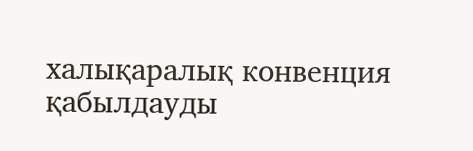халықаралық конвенция қабылдауды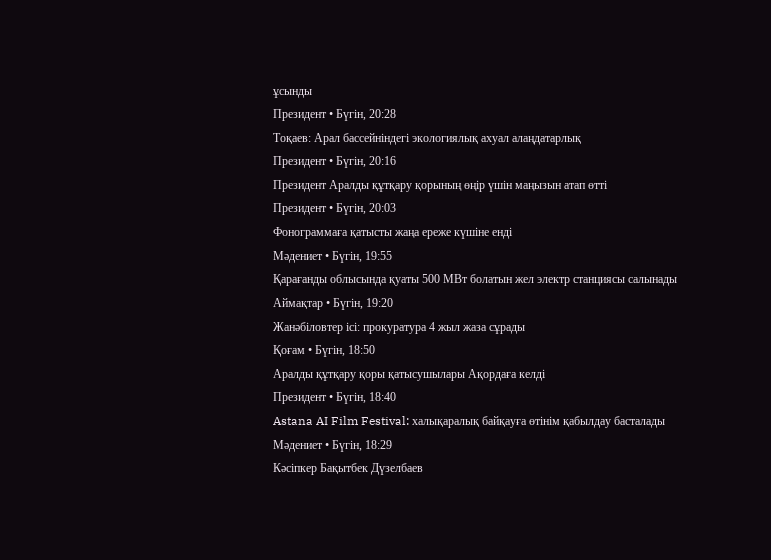ұсынды
Президент • Бүгін, 20:28
Тоқаев: Арал бассейніндегі экологиялық ахуал алаңдатарлық
Президент • Бүгін, 20:16
Президент Аралды құтқару қорының өңір үшін маңызын атап өтті
Президент • Бүгін, 20:03
Фонограммаға қатысты жаңа ереже күшіне енді
Мәдениет • Бүгін, 19:55
Қарағанды облысында қуаты 500 МВт болатын жел электр станциясы салынады
Аймақтар • Бүгін, 19:20
Жанәбіловтер ісі: прокуратура 4 жыл жаза сұрады
Қоғам • Бүгін, 18:50
Аралды құтқару қоры қатысушылары Ақордаға келді
Президент • Бүгін, 18:40
Astana AI Film Festival: халықаралық байқауға өтінім қабылдау басталады
Мәдениет • Бүгін, 18:29
Кәсіпкер Бақытбек Дүзелбаев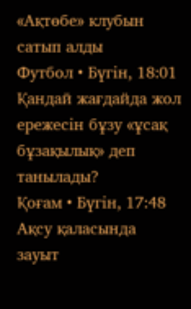«Ақтөбе» клубын сатып алды
Футбол • Бүгін, 18:01
Қандай жағдайда жол ережесін бұзу «ұсақ бұзақылық» деп танылады?
Қоғам • Бүгін, 17:48
Ақсу қаласында зауыт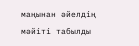маңынан әйелдің мәйіті табылды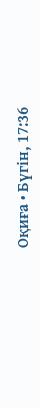Оқиға • Бүгін, 17:36